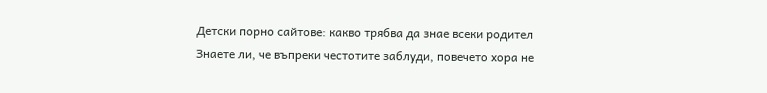Детски порно сайтове: какво трябва да знае всеки родител
Знаете ли, че въпреки честотите заблуди, повечето хора не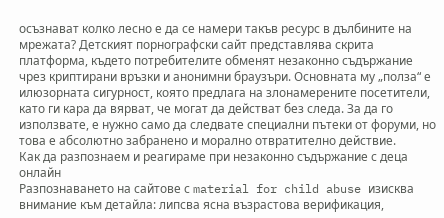осъзнават колко лесно е да се намери такъв ресурс в дълбините на мрежата? Детският порнографски сайт представлява скрита платформа, където потребителите обменят незаконно съдържание чрез криптирани връзки и анонимни браузъри. Основната му „полза“ е илюзорната сигурност, която предлага на злонамерените посетители, като ги кара да вярват, че могат да действат без следа. За да го използвате, е нужно само да следвате специални пътеки от форуми, но това е абсолютно забранено и морално отвратително действие.
Как да разпознаем и реагираме при незаконно съдържание с деца онлайн
Разпознаването на сайтове с material for child abuse изисква внимание към детайла: липсва ясна възрастова верификация,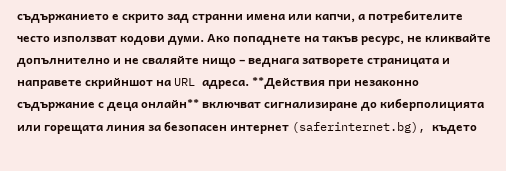съдържанието е скрито зад странни имена или капчи, а потребителите често използват кодови думи. Ако попаднете на такъв ресурс, не кликвайте допълнително и не сваляйте нищо – веднага затворете страницата и направете скрийншот на URL адреса. **Действия при незаконно съдържание с деца онлайн** включват сигнализиране до киберполицията или горещата линия за безопасен интернет (saferinternet.bg), където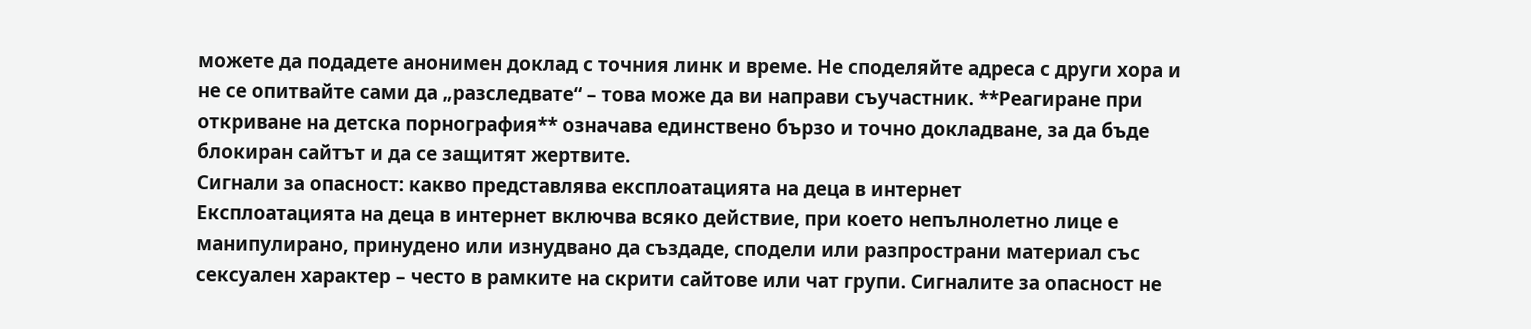можете да подадете анонимен доклад с точния линк и време. Не споделяйте адреса с други хора и не се опитвайте сами да „разследвате“ – това може да ви направи съучастник. **Реагиране при откриване на детска порнография** означава единствено бързо и точно докладване, за да бъде блокиран сайтът и да се защитят жертвите.
Сигнали за опасност: какво представлява експлоатацията на деца в интернет
Експлоатацията на деца в интернет включва всяко действие, при което непълнолетно лице е манипулирано, принудено или изнудвано да създаде, сподели или разпространи материал със сексуален характер – често в рамките на скрити сайтове или чат групи. Сигналите за опасност не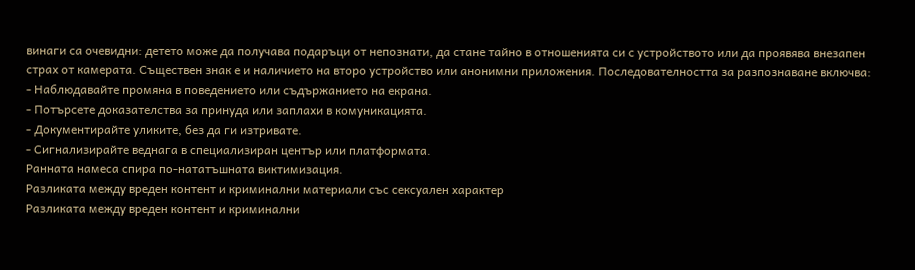винаги са очевидни: детето може да получава подаръци от непознати, да стане тайно в отношенията си с устройството или да проявява внезапен страх от камерата. Съществен знак е и наличието на второ устройство или анонимни приложения. Последователността за разпознаване включва:
- Наблюдавайте промяна в поведението или съдържанието на екрана.
- Потърсете доказателства за принуда или заплахи в комуникацията.
- Документирайте уликите, без да ги изтривате.
- Сигнализирайте веднага в специализиран център или платформата.
Ранната намеса спира по-нататъшната виктимизация.
Разликата между вреден контент и криминални материали със сексуален характер
Разликата между вреден контент и криминални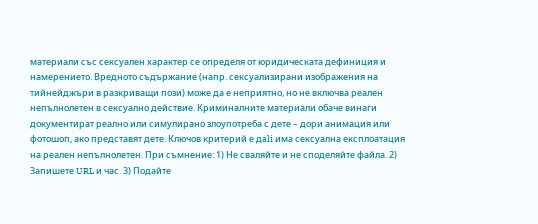материали със сексуален характер се определя от юридическата дефиниция и намерението. Вредното съдържание (напр. сексуализирани изображения на тийнейджъри в разкриващи пози) може да е неприятно, но не включва реален непълнолетен в сексуално действие. Криминалните материали обаче винаги документират реално или симулирано злоупотреба с дете – дори анимация или фотошоп, ако представят дете. Ключов критерий е дali има сексуална експлоатация на реален непълнолетен. При съмнение: 1) Не сваляйте и не споделяйте файла. 2) Запишете URL и час. 3) Подайте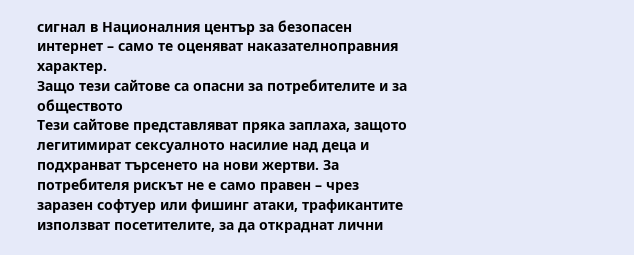сигнал в Националния център за безопасен интернет – само те оценяват наказателноправния характер.
Защо тези сайтове са опасни за потребителите и за обществото
Тези сайтове представляват пряка заплаха, защото легитимират сексуалното насилие над деца и подхранват търсенето на нови жертви. За потребителя рискът не е само правен – чрез заразен софтуер или фишинг атаки, трафикантите използват посетителите, за да откраднат лични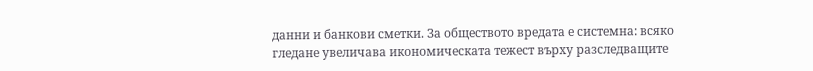данни и банкови сметки. За обществото вредата е системна: всяко гледане увеличава икономическата тежест върху разследващите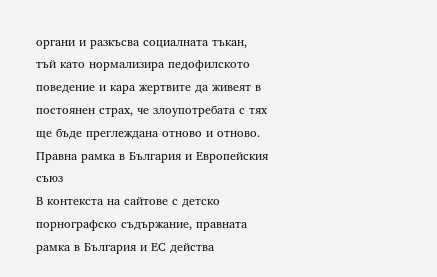органи и разкъсва социалната тъкан, тъй като нормализира педофилското поведение и кара жертвите да живеят в постоянен страх, че злоупотребата с тях ще бъде преглеждана отново и отново.
Правна рамка в България и Европейския съюз
В контекста на сайтове с детско порнографско съдържание, правната рамка в България и ЕС действа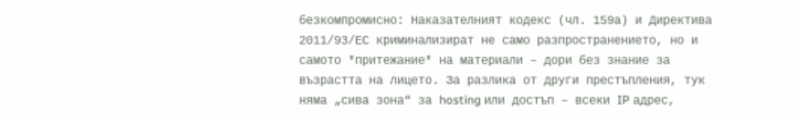безкомпромисно: Наказателният кодекс (чл. 159а) и Директива 2011/93/ЕС криминализират не само разпространението, но и самото *притежание* на материали – дори без знание за възрастта на лицето. За разлика от други престъпления, тук няма „сива зона“ за hosting или достъп – всеки IP адрес,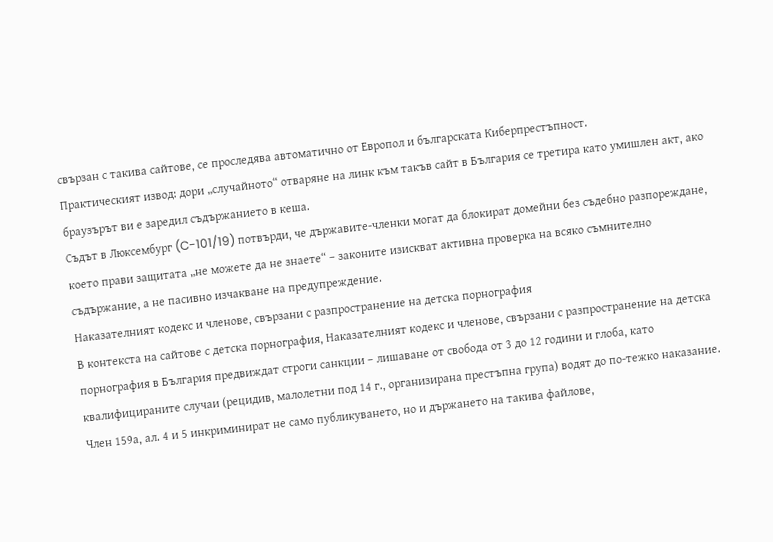свързан с такива сайтове, се проследява автоматично от Европол и българската Киберпрестъпност.
Практическият извод: дори „случайното“ отваряне на линк към такъв сайт в България се третира като умишлен акт, ако браузърът ви е заредил съдържанието в кеша.
Съдът в Люксембург (C-101/19) потвърди, че държавите-членки могат да блокират домейни без съдебно разпореждане, което прави защитата „не можете да не знаете“ – законите изискват активна проверка на всяко съмнително съдържание, а не пасивно изчакване на предупреждение.
Наказателният кодекс и членове, свързани с разпространение на детска порнография
В контекста на сайтове с детска порнография, Наказателният кодекс и членове, свързани с разпространение на детска порнография в България предвиждат строги санкции – лишаване от свобода от 3 до 12 години и глоба, като квалифицираните случаи (рецидив, малолетни под 14 г., организирана престъпна група) водят до по-тежко наказание. Член 159а, ал. 4 и 5 инкриминират не само публикуването, но и държането на такива файлове,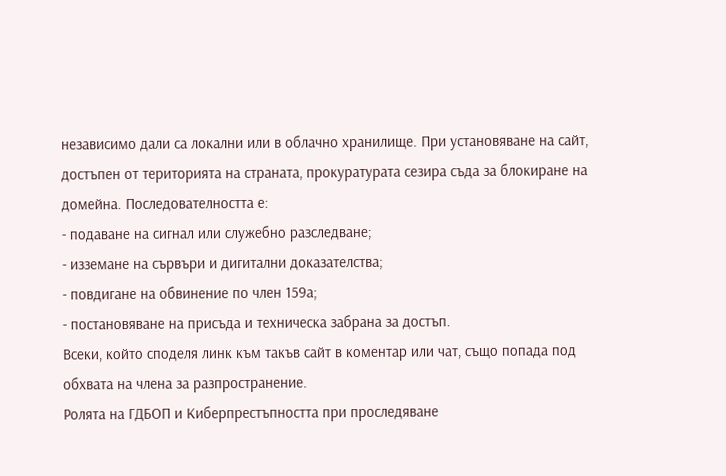независимо дали са локални или в облачно хранилище. При установяване на сайт, достъпен от територията на страната, прокуратурата сезира съда за блокиране на домейна. Последователността е:
- подаване на сигнал или служебно разследване;
- изземане на сървъри и дигитални доказателства;
- повдигане на обвинение по член 159а;
- постановяване на присъда и техническа забрана за достъп.
Всеки, който споделя линк към такъв сайт в коментар или чат, също попада под обхвата на члена за разпространение.
Ролята на ГДБОП и Киберпрестъпността при проследяване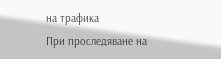на трафика
При проследяване на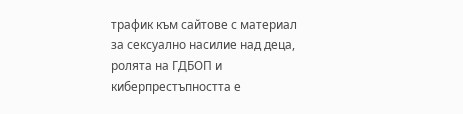трафик към сайтове с материал за сексуално насилие над деца, ролята на ГДБОП и киберпрестъпността е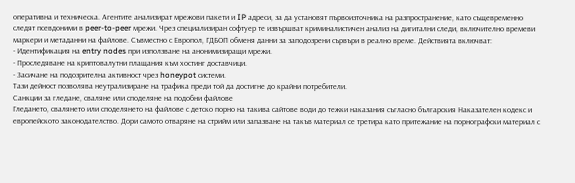оперативна и техническа. Агентите анализират мрежови пакети и IP адреси, за да установят първоизточника на разпространение, като същевременно следят псевдоними в peer-to-peer мрежи. Чрез специализиран софтуер те извършват криминалистичен анализ на дигитални следи, включително времеви маркери и метаданни на файлове. Съвместно с Европол, ГДБОП обменя данни за заподозрени сървъри в реално време. Действията включват:
- Идентификация на entry nodes при използване на анонимизиращи мрежи.
- Проследяване на криптовалутни плащания към хостинг доставчици.
- Засичане на подозрителна активност чрез honeypot системи.
Тази дейност позволява неутрализиране на трафика преди той да достигне до крайни потребители.
Санкции за гледане, сваляне или споделяне на подобни файлове
Гледането, свалянето или споделянето на файлове с детско порно на такива сайтове води до тежки наказания съгласно българския Наказателен кодекс и европейското законодателство. Дори самото отваряне на стрийм или запазване на такъв материал се третира като притежание на порнографски материал с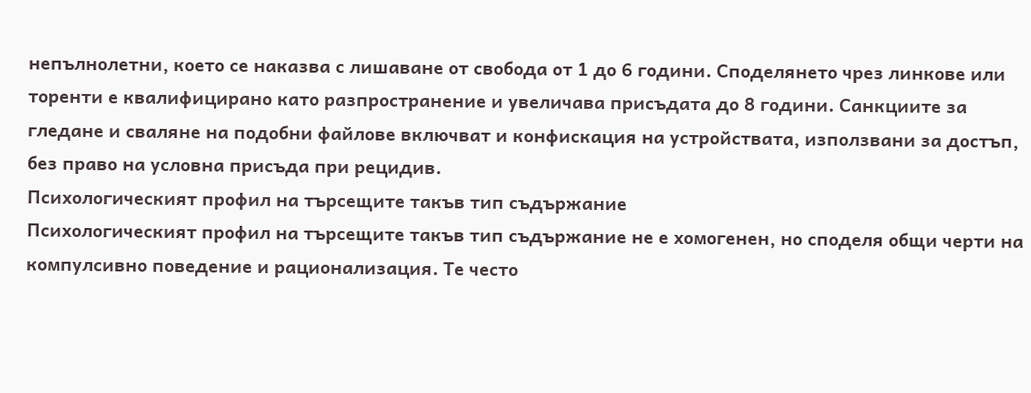непълнолетни, което се наказва с лишаване от свобода от 1 до 6 години. Споделянето чрез линкове или торенти е квалифицирано като разпространение и увеличава присъдата до 8 години. Санкциите за гледане и сваляне на подобни файлове включват и конфискация на устройствата, използвани за достъп, без право на условна присъда при рецидив.
Психологическият профил на търсещите такъв тип съдържание
Психологическият профил на търсещите такъв тип съдържание не е хомогенен, но споделя общи черти на компулсивно поведение и рационализация. Те често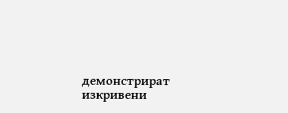демонстрират изкривени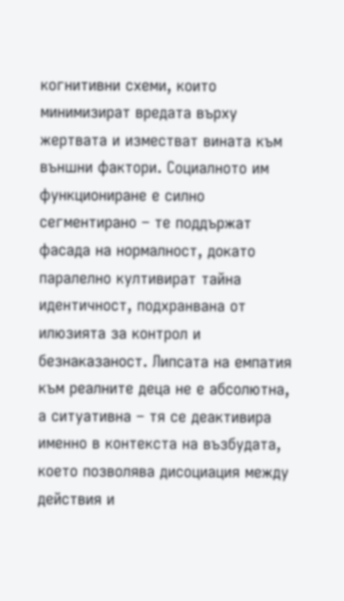когнитивни схеми, които минимизират вредата върху жертвата и изместват вината към външни фактори. Социалното им функциониране е силно сегментирано – те поддържат фасада на нормалност, докато паралелно култивират тайна идентичност, подхранвана от илюзията за контрол и безнаказаност. Липсата на емпатия към реалните деца не е абсолютна, а ситуативна – тя се деактивира именно в контекста на възбудата, което позволява дисоциация между действия и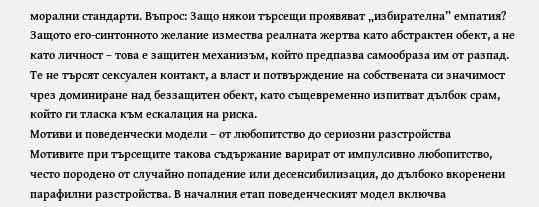морални стандарти. Въпрос: Защо някои търсещи проявяват „избирателна” емпатия? Защото его-синтонното желание измества реалната жертва като абстрактен обект, а не като личност – това е защитен механизъм, който предпазва самообраза им от разпад. Те не търсят сексуален контакт, а власт и потвърждение на собствената си значимост чрез доминиране над беззащитен обект, като същевременно изпитват дълбок срам, който ги тласка към ескалация на риска.
Мотиви и поведенчески модели – от любопитство до сериозни разстройства
Мотивите при търсещите такова съдържание варират от импулсивно любопитство, често породено от случайно попадение или десенсибилизация, до дълбоко вкоренени парафилни разстройства. В началния етап поведенческият модел включва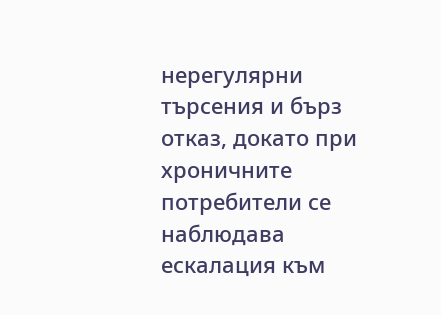нерегулярни търсения и бърз отказ, докато при хроничните потребители се наблюдава ескалация към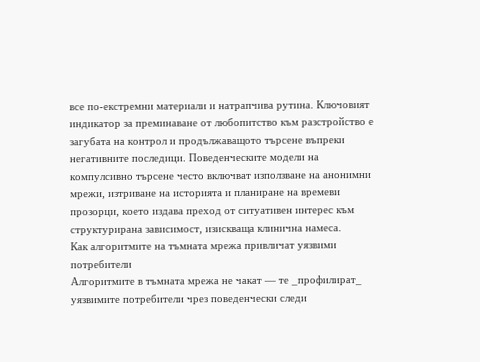все по-екстремни материали и натрапчива рутина. Ключовият индикатор за преминаване от любопитство към разстройство е загубата на контрол и продължаващото търсене въпреки негативните последици. Поведенческите модели на компулсивно търсене често включват използване на анонимни мрежи, изтриване на историята и планиране на времеви прозорци, което издава преход от ситуативен интерес към структурирана зависимост, изискваща клинична намеса.
Как алгоритмите на тъмната мрежа привличат уязвими потребители
Алгоритмите в тъмната мрежа не чакат — те _профилират_ уязвимите потребители чрез поведенчески следи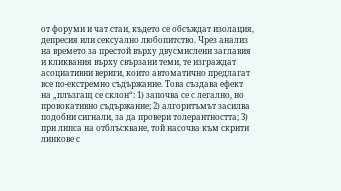от форуми и чат стаи, където се обсъждат изолация, депресия или сексуално любопитство. Чрез анализ на времето за престой върху двусмислени заглавия и кликвания върху свързани теми, те изграждат асоциативни вериги, които автоматично предлагат все по-екстремно съдържание. Това създава ефект на „плъзгащ се склон“: 1) започва се с легално, но провокативно съдържание; 2) алгоритъмът засилва подобни сигнали, за да провери толерантността; 3) при липса на отблъскване, той насочва към скрити линкове с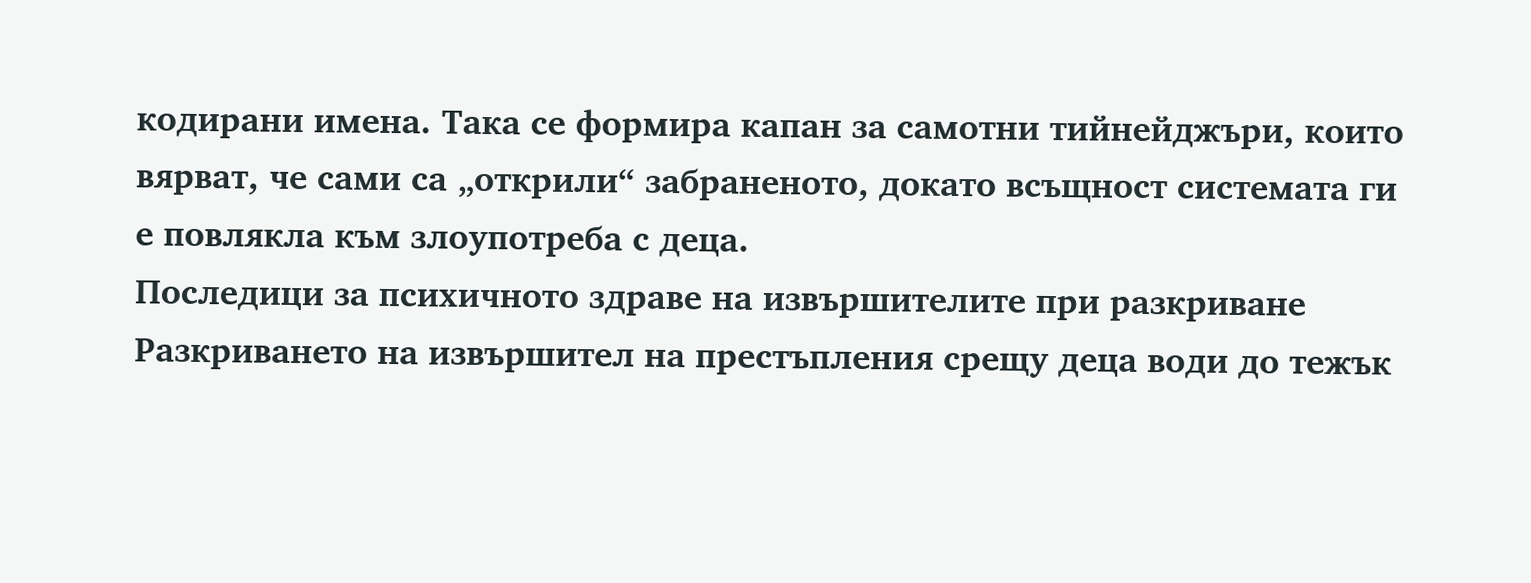кодирани имена. Така се формира капан за самотни тийнейджъри, които вярват, че сами са „открили“ забраненото, докато всъщност системата ги е повлякла към злоупотреба с деца.
Последици за психичното здраве на извършителите при разкриване
Разкриването на извършител на престъпления срещу деца води до тежък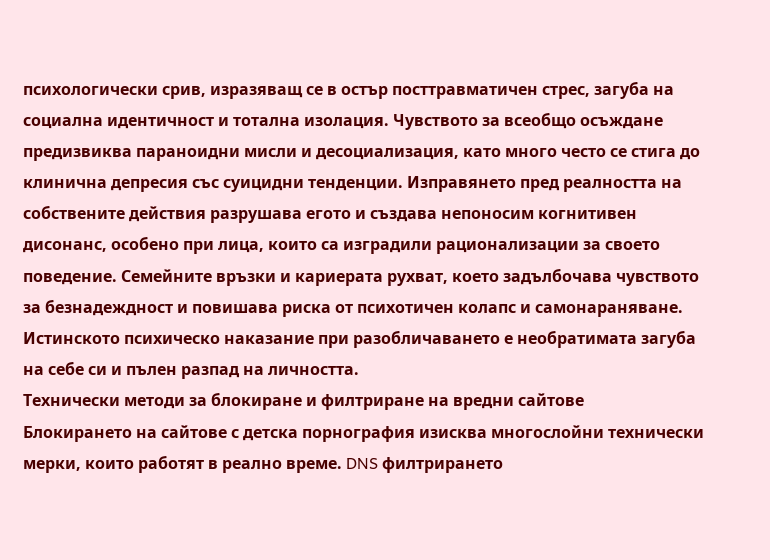психологически срив, изразяващ се в остър посттравматичен стрес, загуба на социална идентичност и тотална изолация. Чувството за всеобщо осъждане предизвиква параноидни мисли и десоциализация, като много често се стига до клинична депресия със суицидни тенденции. Изправянето пред реалността на собствените действия разрушава егото и създава непоносим когнитивен дисонанс, особено при лица, които са изградили рационализации за своето поведение. Семейните връзки и кариерата рухват, което задълбочава чувството за безнадеждност и повишава риска от психотичен колапс и самонараняване.
Истинското психическо наказание при разобличаването е необратимата загуба на себе си и пълен разпад на личността.
Технически методи за блокиране и филтриране на вредни сайтове
Блокирането на сайтове с детска порнография изисква многослойни технически мерки, които работят в реално време. DNS филтрирането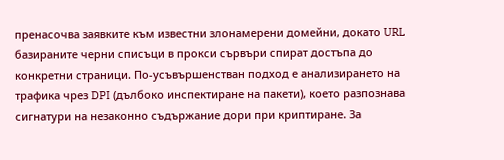пренасочва заявките към известни злонамерени домейни, докато URL базираните черни списъци в прокси сървъри спират достъпа до конкретни страници. По-усъвършенстван подход е анализирането на трафика чрез DPI (дълбоко инспектиране на пакети), което разпознава сигнатури на незаконно съдържание дори при криптиране. За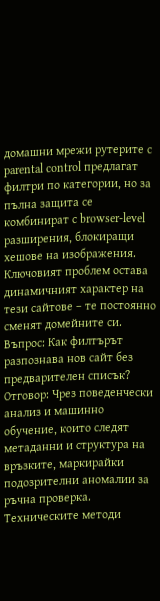домашни мрежи рутерите с parental control предлагат филтри по категории, но за пълна защита се комбинират с browser-level разширения, блокиращи хешове на изображения. Ключовият проблем остава динамичният характер на тези сайтове – те постоянно сменят домейните си. Въпрос: Как филтърът разпознава нов сайт без предварителен списък? Отговор: Чрез поведенчески анализ и машинно обучение, които следят метаданни и структура на връзките, маркирайки подозрителни аномалии за ръчна проверка. Техническите методи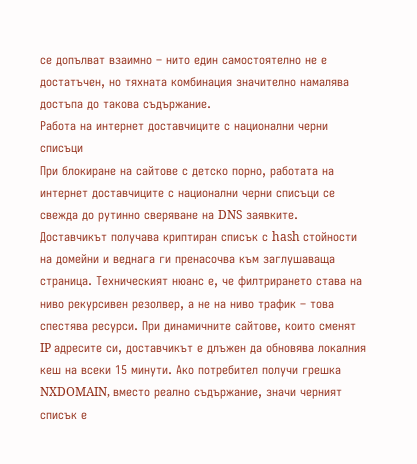се допълват взаимно – нито един самостоятелно не е достатъчен, но тяхната комбинация значително намалява достъпа до такова съдържание.
Работа на интернет доставчиците с национални черни списъци
При блокиране на сайтове с детско порно, работата на интернет доставчиците с национални черни списъци се свежда до рутинно сверяване на DNS заявките. Доставчикът получава криптиран списък с hash стойности на домейни и веднага ги пренасочва към заглушаваща страница. Техническият нюанс е, че филтрирането става на ниво рекурсивен резолвер, а не на ниво трафик – това спестява ресурси. При динамичните сайтове, които сменят IP адресите си, доставчикът е длъжен да обновява локалния кеш на всеки 15 минути. Ако потребител получи грешка NXDOMAIN, вместо реално съдържание, значи черният списък е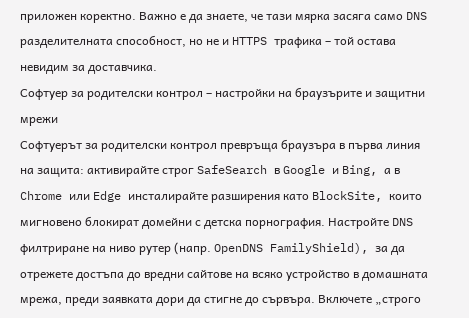приложен коректно. Важно е да знаете, че тази мярка засяга само DNS разделителната способност, но не и HTTPS трафика – той остава невидим за доставчика.
Софтуер за родителски контрол – настройки на браузърите и защитни мрежи
Софтуерът за родителски контрол превръща браузъра в първа линия на защита: активирайте строг SafeSearch в Google и Bing, а в Chrome или Edge инсталирайте разширения като BlockSite, които мигновено блокират домейни с детска порнография. Настройте DNS филтриране на ниво рутер (напр. OpenDNS FamilyShield), за да отрежете достъпа до вредни сайтове на всяко устройство в домашната мрежа, преди заявката дори да стигне до сървъра. Включете „строго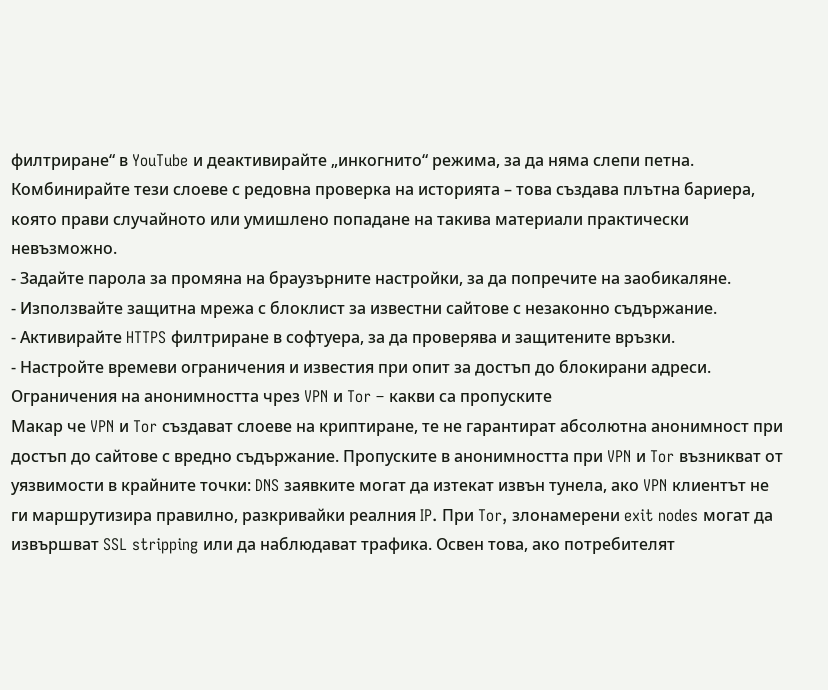филтриране“ в YouTube и деактивирайте „инкогнито“ режима, за да няма слепи петна. Комбинирайте тези слоеве с редовна проверка на историята – това създава плътна бариера, която прави случайното или умишлено попадане на такива материали практически невъзможно.
- Задайте парола за промяна на браузърните настройки, за да попречите на заобикаляне.
- Използвайте защитна мрежа с блоклист за известни сайтове с незаконно съдържание.
- Активирайте HTTPS филтриране в софтуера, за да проверява и защитените връзки.
- Настройте времеви ограничения и известия при опит за достъп до блокирани адреси.
Ограничения на анонимността чрез VPN и Tor – какви са пропуските
Макар че VPN и Tor създават слоеве на криптиране, те не гарантират абсолютна анонимност при достъп до сайтове с вредно съдържание. Пропуските в анонимността при VPN и Tor възникват от уязвимости в крайните точки: DNS заявките могат да изтекат извън тунела, ако VPN клиентът не ги маршрутизира правилно, разкривайки реалния IP. При Tor, злонамерени exit nodes могат да извършват SSL stripping или да наблюдават трафика. Освен това, ако потребителят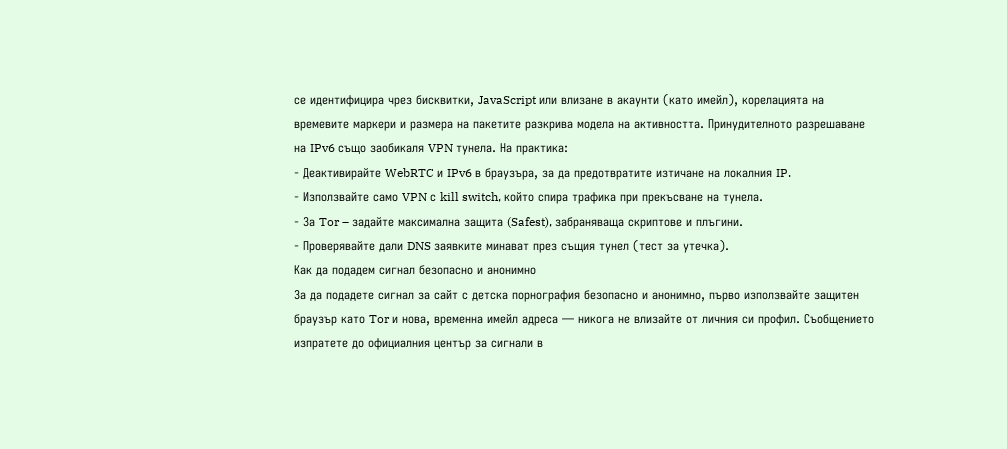се идентифицира чрез бисквитки, JavaScript или влизане в акаунти (като имейл), корелацията на времевите маркери и размера на пакетите разкрива модела на активността. Принудителното разрешаване на IPv6 също заобикаля VPN тунела. На практика:
- Деактивирайте WebRTC и IPv6 в браузъра, за да предотвратите изтичане на локалния IP.
- Използвайте само VPN с kill switch, който спира трафика при прекъсване на тунела.
- За Tor – задайте максимална защита (Safest), забраняваща скриптове и плъгини.
- Проверявайте дали DNS заявките минават през същия тунел (тест за утечка).
Как да подадем сигнал безопасно и анонимно
За да подадете сигнал за сайт с детска порнография безопасно и анонимно, първо използвайте защитен браузър като Tor и нова, временна имейл адреса — никога не влизайте от личния си профил. Съобщението изпратете до официалния център за сигнали в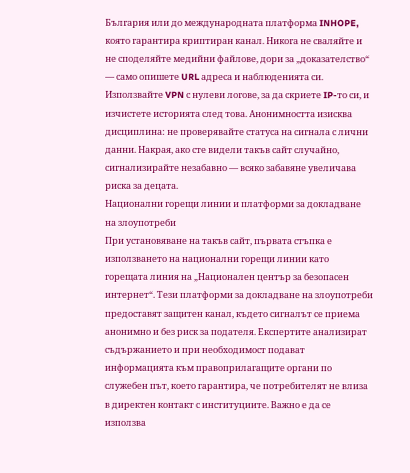България или до международната платформа INHOPE, която гарантира криптиран канал. Никога не сваляйте и не споделяйте медийни файлове, дори за „доказателство“ — само опишете URL адреса и наблюденията си. Използвайте VPN с нулеви логове, за да скриете IP-то си, и изчистете историята след това. Анонимността изисква дисциплина: не проверявайте статуса на сигнала с лични данни. Накрая, ако сте видели такъв сайт случайно, сигнализирайте незабавно — всяко забавяне увеличава риска за децата.
Национални горещи линии и платформи за докладване на злоупотреби
При установяване на такъв сайт, първата стъпка е използването на национални горещи линии като горещата линия на „Национален център за безопасен интернет“. Тези платформи за докладване на злоупотреби предоставят защитен канал, където сигналът се приема анонимно и без риск за подателя. Експертите анализират съдържанието и при необходимост подават информацията към правоприлагащите органи по служебен път, което гарантира, че потребителят не влиза в директен контакт с институциите. Важно е да се използва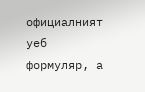официалният уеб формуляр, а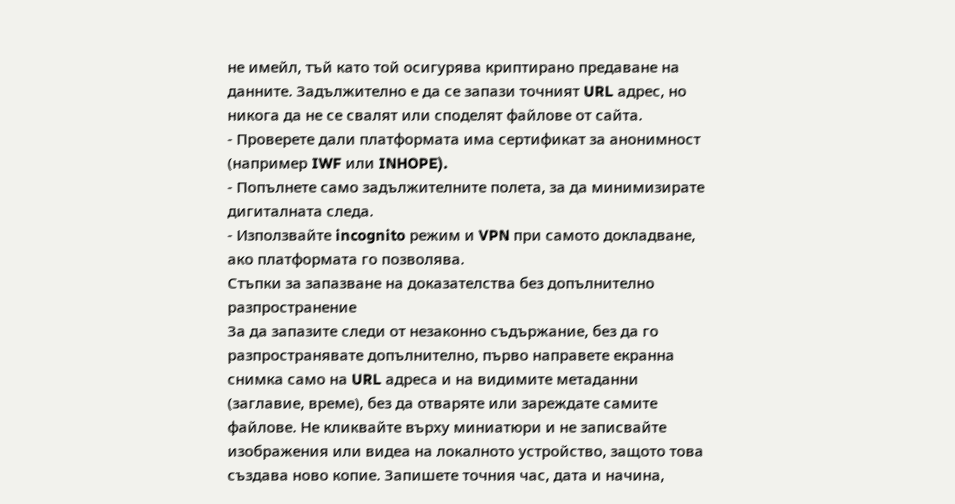не имейл, тъй като той осигурява криптирано предаване на данните. Задължително е да се запази точният URL адрес, но никога да не се свалят или споделят файлове от сайта.
- Проверете дали платформата има сертификат за анонимност (например IWF или INHOPE).
- Попълнете само задължителните полета, за да минимизирате дигиталната следа.
- Използвайте incognito режим и VPN при самото докладване, ако платформата го позволява.
Стъпки за запазване на доказателства без допълнително разпространение
За да запазите следи от незаконно съдържание, без да го разпространявате допълнително, първо направете екранна снимка само на URL адреса и на видимите метаданни (заглавие, време), без да отваряте или зареждате самите файлове. Не кликвайте върху миниатюри и не записвайте изображения или видеа на локалното устройство, защото това създава ново копие. Запишете точния час, дата и начина,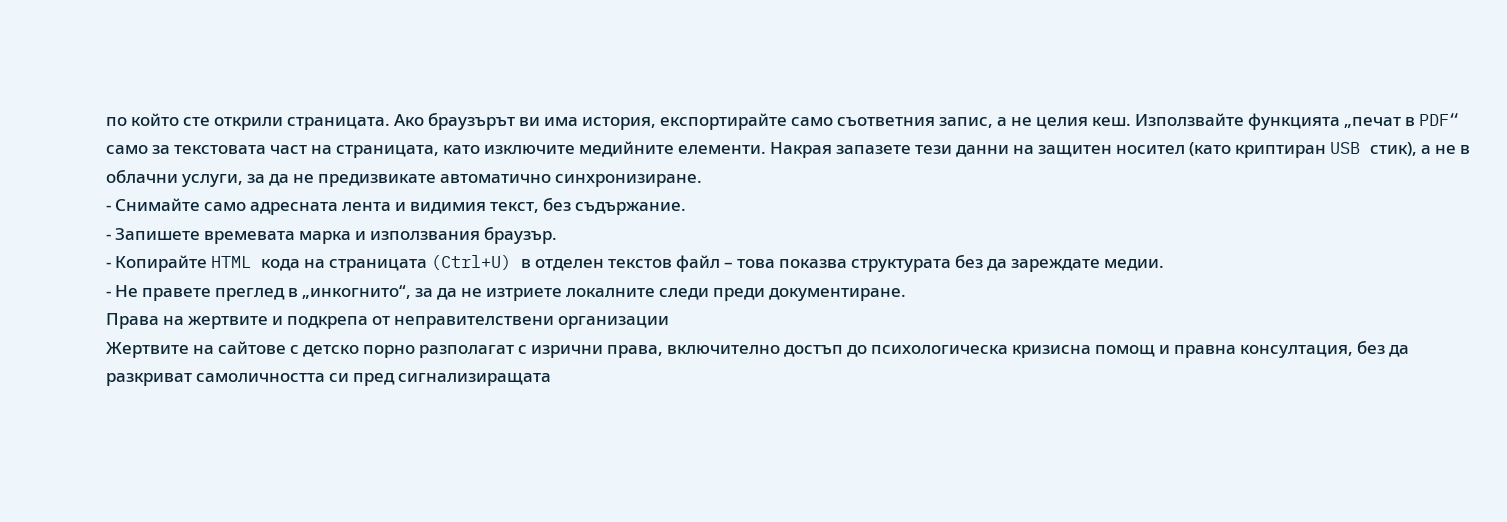по който сте открили страницата. Ако браузърът ви има история, експортирайте само съответния запис, а не целия кеш. Използвайте функцията „печат в PDF“ само за текстовата част на страницата, като изключите медийните елементи. Накрая запазете тези данни на защитен носител (като криптиран USB стик), а не в облачни услуги, за да не предизвикате автоматично синхронизиране.
- Снимайте само адресната лента и видимия текст, без съдържание.
- Запишете времевата марка и използвания браузър.
- Копирайте HTML кода на страницата (Ctrl+U) в отделен текстов файл – това показва структурата без да зареждате медии.
- Не правете преглед в „инкогнито“, за да не изтриете локалните следи преди документиране.
Права на жертвите и подкрепа от неправителствени организации
Жертвите на сайтове с детско порно разполагат с изрични права, включително достъп до психологическа кризисна помощ и правна консултация, без да разкриват самоличността си пред сигнализиращата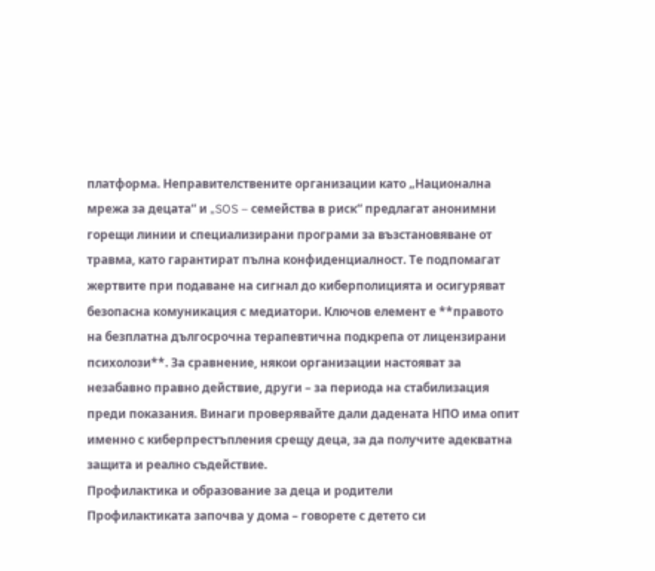платформа. Неправителствените организации като „Национална мрежа за децата“ и „SOS – семейства в риск“ предлагат анонимни горещи линии и специализирани програми за възстановяване от травма, като гарантират пълна конфиденциалност. Те подпомагат жертвите при подаване на сигнал до киберполицията и осигуряват безопасна комуникация с медиатори. Ключов елемент е **правото на безплатна дългосрочна терапевтична подкрепа от лицензирани психолози**. За сравнение, някои организации настояват за незабавно правно действие, други – за периода на стабилизация преди показания. Винаги проверявайте дали дадената НПО има опит именно с киберпрестъпления срещу деца, за да получите адекватна защита и реално съдействие.
Профилактика и образование за деца и родители
Профилактиката започва у дома – говорете с детето си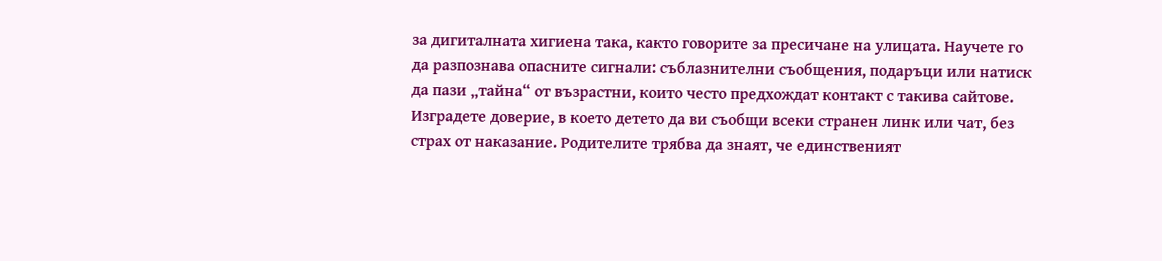за дигиталната хигиена така, както говорите за пресичане на улицата. Научете го да разпознава опасните сигнали: съблазнителни съобщения, подаръци или натиск да пази „тайна“ от възрастни, които често предхождат контакт с такива сайтове. Изградете доверие, в което детето да ви съобщи всеки странен линк или чат, без страх от наказание. Родителите трябва да знаят, че единственият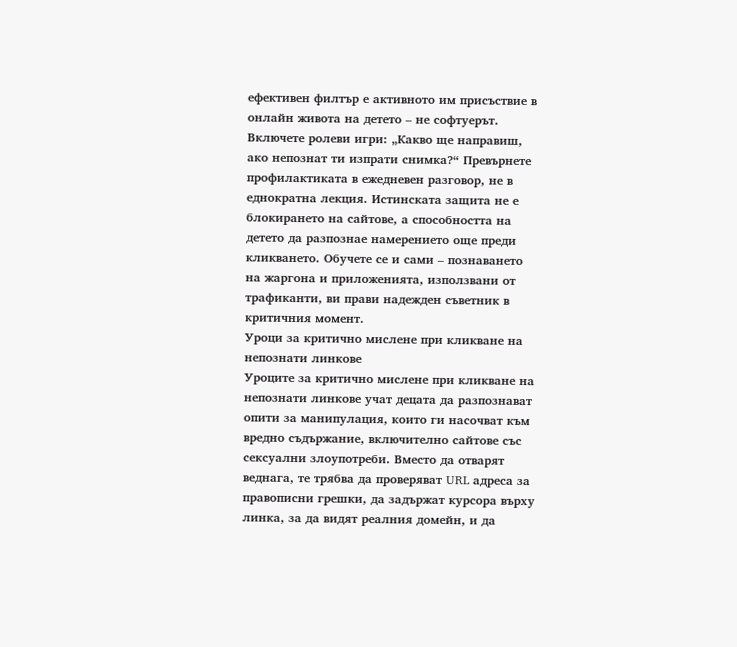ефективен филтър е активното им присъствие в онлайн живота на детето – не софтуерът. Включете ролеви игри: „Какво ще направиш, ако непознат ти изпрати снимка?“ Превърнете профилактиката в ежедневен разговор, не в еднократна лекция. Истинската защита не е блокирането на сайтове, а способността на детето да разпознае намерението още преди кликването. Обучете се и сами – познаването на жаргона и приложенията, използвани от трафиканти, ви прави надежден съветник в критичния момент.
Уроци за критично мислене при кликване на непознати линкове
Уроците за критично мислене при кликване на непознати линкове учат децата да разпознават опити за манипулация, които ги насочват към вредно съдържание, включително сайтове със сексуални злоупотреби. Вместо да отварят веднага, те трябва да проверяват URL адреса за правописни грешки, да задържат курсора върху линка, за да видят реалния домейн, и да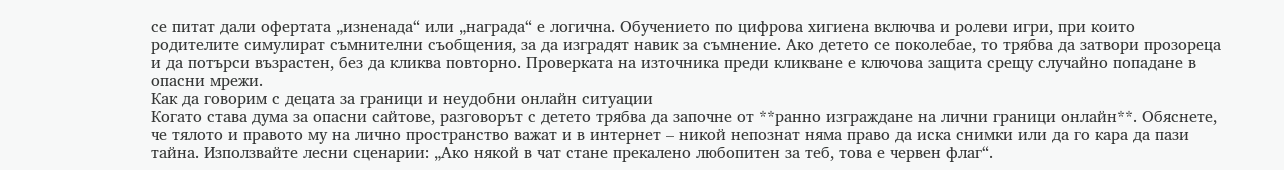се питат дали офертата „изненада“ или „награда“ е логична. Обучението по цифрова хигиена включва и ролеви игри, при които родителите симулират съмнителни съобщения, за да изградят навик за съмнение. Ако детето се поколебае, то трябва да затвори прозореца и да потърси възрастен, без да кликва повторно. Проверката на източника преди кликване е ключова защита срещу случайно попадане в опасни мрежи.
Как да говорим с децата за граници и неудобни онлайн ситуации
Когато става дума за опасни сайтове, разговорът с детето трябва да започне от **ранно изграждане на лични граници онлайн**. Обяснете, че тялото и правото му на лично пространство важат и в интернет – никой непознат няма право да иска снимки или да го кара да пази тайна. Използвайте лесни сценарии: „Ако някой в чат стане прекалено любопитен за теб, това е червен флаг“.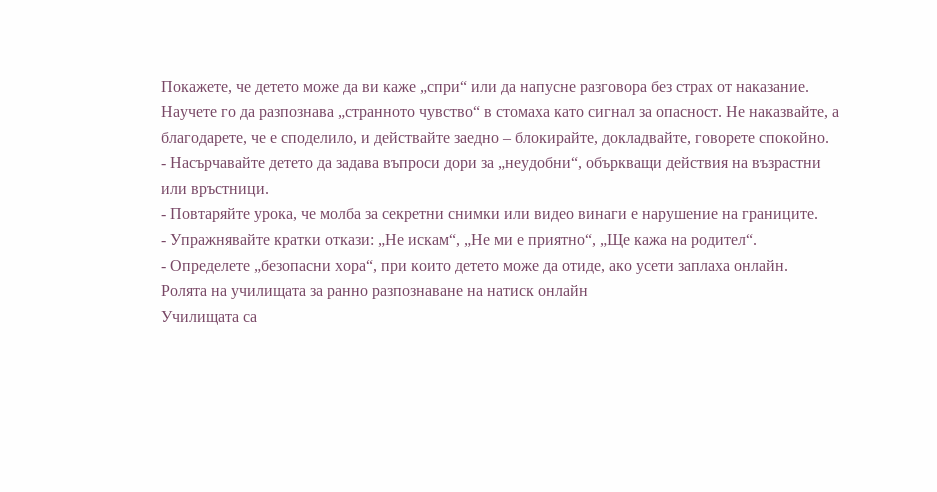Покажете, че детето може да ви каже „спри“ или да напусне разговора без страх от наказание. Научете го да разпознава „странното чувство“ в стомаха като сигнал за опасност. Не наказвайте, а благодарете, че е споделило, и действайте заедно – блокирайте, докладвайте, говорете спокойно.
- Насърчавайте детето да задава въпроси дори за „неудобни“, объркващи действия на възрастни или връстници.
- Повтаряйте урока, че молба за секретни снимки или видео винаги е нарушение на границите.
- Упражнявайте кратки откази: „Не искам“, „Не ми е приятно“, „Ще кажа на родител“.
- Определете „безопасни хора“, при които детето може да отиде, ако усети заплаха онлайн.
Ролята на училищата за ранно разпознаване на натиск онлайн
Училищата са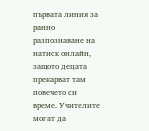първата линия за ранно разпознаване на натиск онлайн, защото децата прекарват там повечето си време. Учителите могат да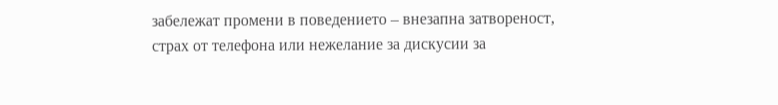забележат промени в поведението – внезапна затвореност, страх от телефона или нежелание за дискусии за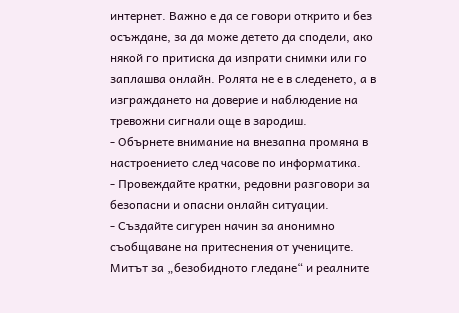интернет. Важно е да се говори открито и без осъждане, за да може детето да сподели, ако някой го притиска да изпрати снимки или го заплашва онлайн. Ролята не е в следенето, а в изграждането на доверие и наблюдение на тревожни сигнали още в зародиш.
- Обърнете внимание на внезапна промяна в настроението след часове по информатика.
- Провеждайте кратки, редовни разговори за безопасни и опасни онлайн ситуации.
- Създайте сигурен начин за анонимно съобщаване на притеснения от учениците.
Митът за „безобидното гледане“ и реалните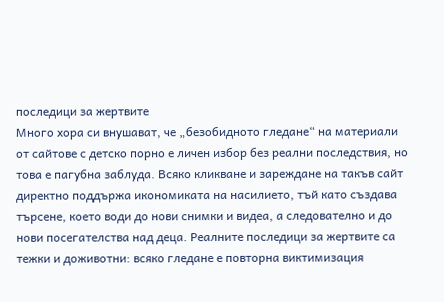последици за жертвите
Много хора си внушават, че „безобидното гледане“ на материали от сайтове с детско порно е личен избор без реални последствия, но това е пагубна заблуда. Всяко кликване и зареждане на такъв сайт директно поддържа икономиката на насилието, тъй като създава търсене, което води до нови снимки и видеа, а следователно и до нови посегателства над деца. Реалните последици за жертвите са тежки и доживотни: всяко гледане е повторна виктимизация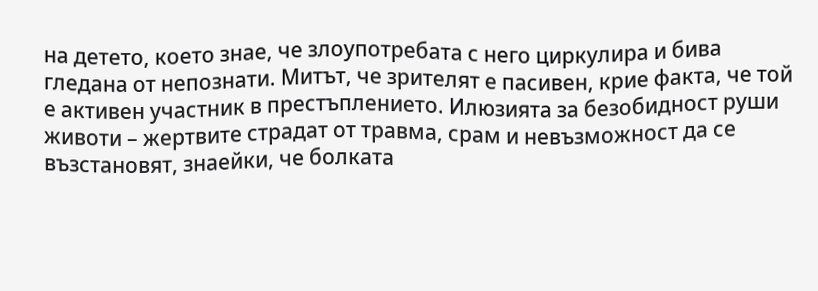на детето, което знае, че злоупотребата с него циркулира и бива гледана от непознати. Митът, че зрителят е пасивен, крие факта, че той е активен участник в престъплението. Илюзията за безобидност руши животи – жертвите страдат от травма, срам и невъзможност да се възстановят, знаейки, че болката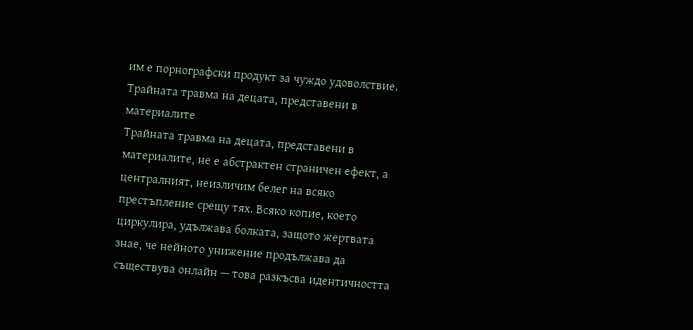им е порнографски продукт за чуждо удоволствие.
Трайната травма на децата, представени в материалите
Трайната травма на децата, представени в материалите, не е абстрактен страничен ефект, а централният, неизличим белег на всяко престъпление срещу тях. Всяко копие, което циркулира, удължава болката, защото жертвата знае, че нейното унижение продължава да съществува онлайн — това разкъсва идентичността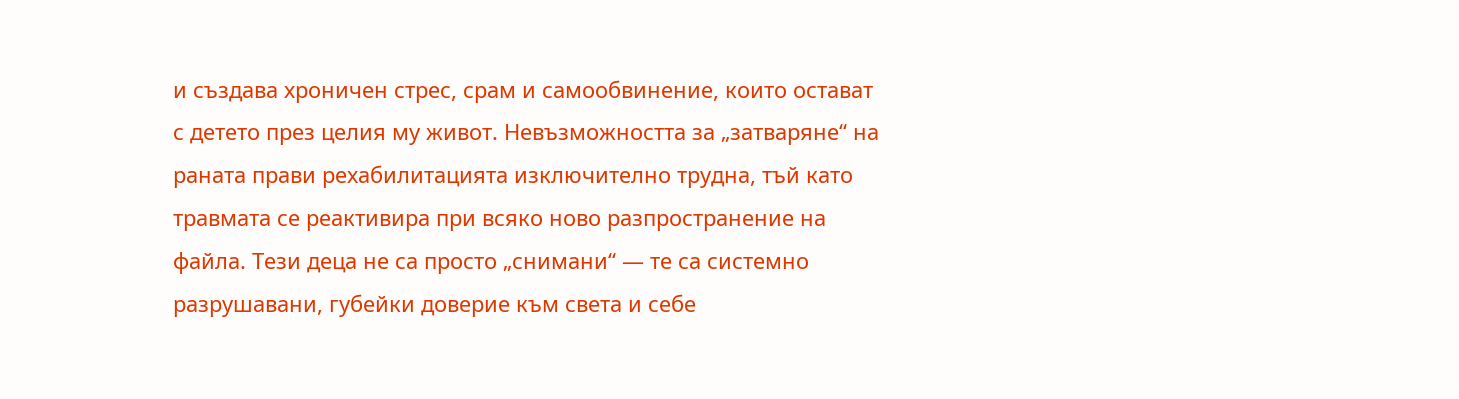и създава хроничен стрес, срам и самообвинение, които остават с детето през целия му живот. Невъзможността за „затваряне“ на раната прави рехабилитацията изключително трудна, тъй като травмата се реактивира при всяко ново разпространение на файла. Тези деца не са просто „снимани“ — те са системно разрушавани, губейки доверие към света и себе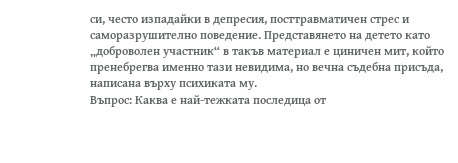си, често изпадайки в депресия, посттравматичен стрес и саморазрушително поведение. Представянето на детето като „доброволен участник“ в такъв материал е циничен мит, който пренебрегва именно тази невидима, но вечна съдебна присъда, написана върху психиката му.
Въпрос: Каква е най-тежката последица от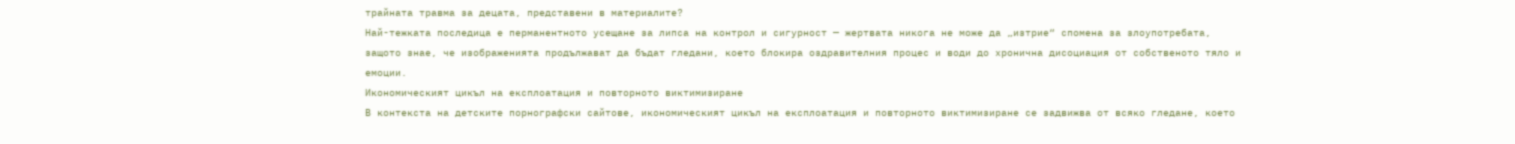трайната травма за децата, представени в материалите?
Най-тежката последица е перманентното усещане за липса на контрол и сигурност — жертвата никога не може да „изтрие“ спомена за злоупотребата, защото знае, че изображенията продължават да бъдат гледани, което блокира оздравителния процес и води до хронична дисоциация от собственото тяло и емоции.
Икономическият цикъл на експлоатация и повторното виктимизиране
В контекста на детските порнографски сайтове, икономическият цикъл на експлоатация и повторното виктимизиране се задвижва от всяко гледане, което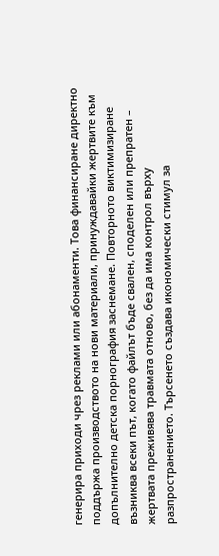генерира приходи чрез реклами или абонаменти. Това финансиране директно поддържа производството на нови материали, принуждавайки жертвите към допълнително детска порнография заснемане. Повторното виктимизиране възниква всеки път, когато файлът бъде свален, споделен или препратен – жертвата преживява травмата отново, без да има контрол върху разпространението. Търсенето създава икономически стимул за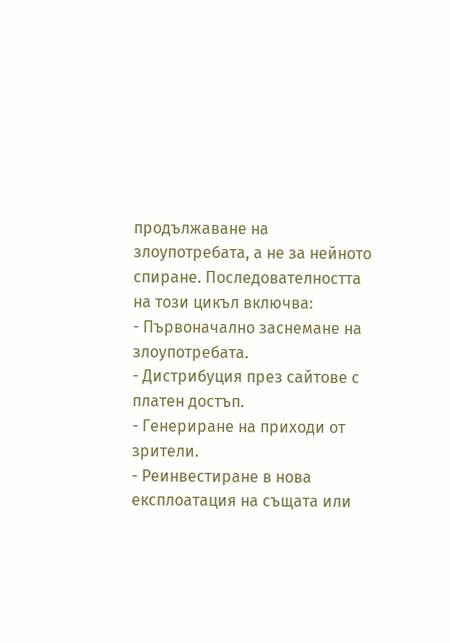продължаване на злоупотребата, а не за нейното спиране. Последователността на този цикъл включва:
- Първоначално заснемане на злоупотребата.
- Дистрибуция през сайтове с платен достъп.
- Генериране на приходи от зрители.
- Реинвестиране в нова експлоатация на същата или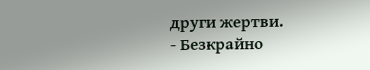други жертви.
- Безкрайно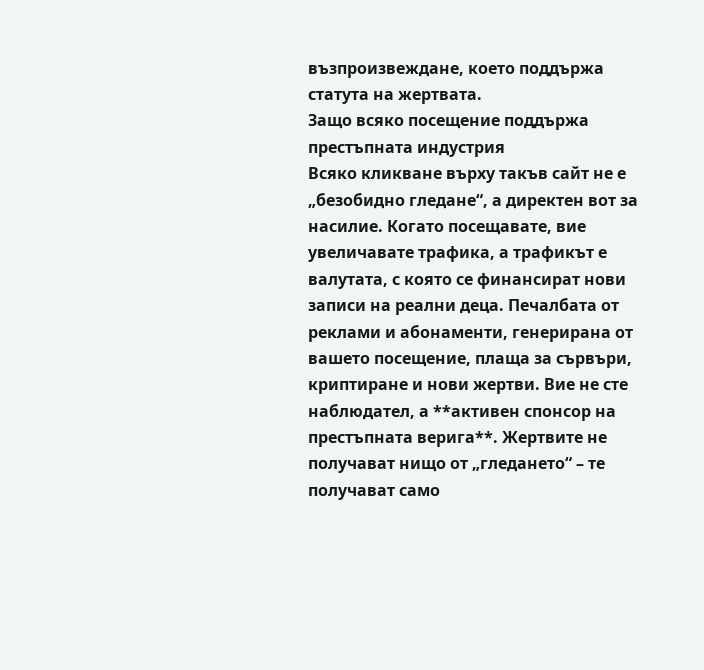възпроизвеждане, което поддържа статута на жертвата.
Защо всяко посещение поддържа престъпната индустрия
Всяко кликване върху такъв сайт не е „безобидно гледане“, а директен вот за насилие. Когато посещавате, вие увеличавате трафика, а трафикът е валутата, с която се финансират нови записи на реални деца. Печалбата от реклами и абонаменти, генерирана от вашето посещение, плаща за сървъри, криптиране и нови жертви. Вие не сте наблюдател, а **активен спонсор на престъпната верига**. Жертвите не получават нищо от „гледането“ – те получават само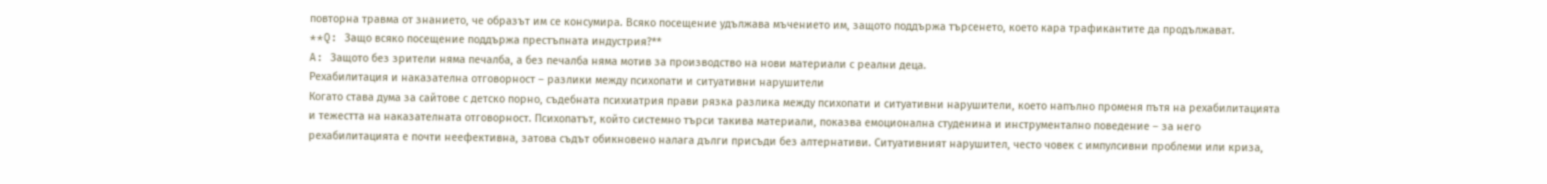повторна травма от знанието, че образът им се консумира. Всяко посещение удължава мъчението им, защото поддържа търсенето, което кара трафикантите да продължават.
**Q: Защо всяко посещение поддържа престъпната индустрия?**
A: Защото без зрители няма печалба, а без печалба няма мотив за производство на нови материали с реални деца.
Рехабилитация и наказателна отговорност – разлики между психопати и ситуативни нарушители
Когато става дума за сайтове с детско порно, съдебната психиатрия прави рязка разлика между психопати и ситуативни нарушители, което напълно променя пътя на рехабилитацията и тежестта на наказателната отговорност. Психопатът, който системно търси такива материали, показва емоционална студенина и инструментално поведение – за него рехабилитацията е почти неефективна, затова съдът обикновено налага дълги присъди без алтернативи. Ситуативният нарушител, често човек с импулсивни проблеми или криза,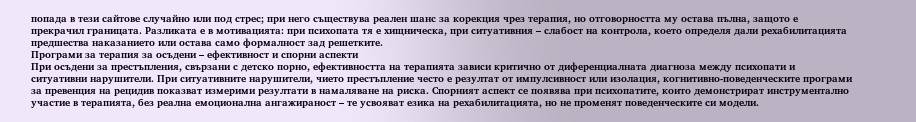попада в тези сайтове случайно или под стрес; при него съществува реален шанс за корекция чрез терапия, но отговорността му остава пълна, защото е прекрачил границата. Разликата е в мотивацията: при психопата тя е хищническа, при ситуативния – слабост на контрола, което определя дали рехабилитацията предшества наказанието или остава само формалност зад решетките.
Програми за терапия за осъдени – ефективност и спорни аспекти
При осъдени за престъпления, свързани с детско порно, ефективността на терапията зависи критично от диференциалната диагноза между психопати и ситуативни нарушители. При ситуативните нарушители, чието престъпление често е резултат от импулсивност или изолация, когнитивно-поведенческите програми за превенция на рецидив показват измерими резултати в намаляване на риска. Спорният аспект се появява при психопатите, които демонстрират инструментално участие в терапията, без реална емоционална ангажираност – те усвояват езика на рехабилитацията, но не променят поведенческите си модели.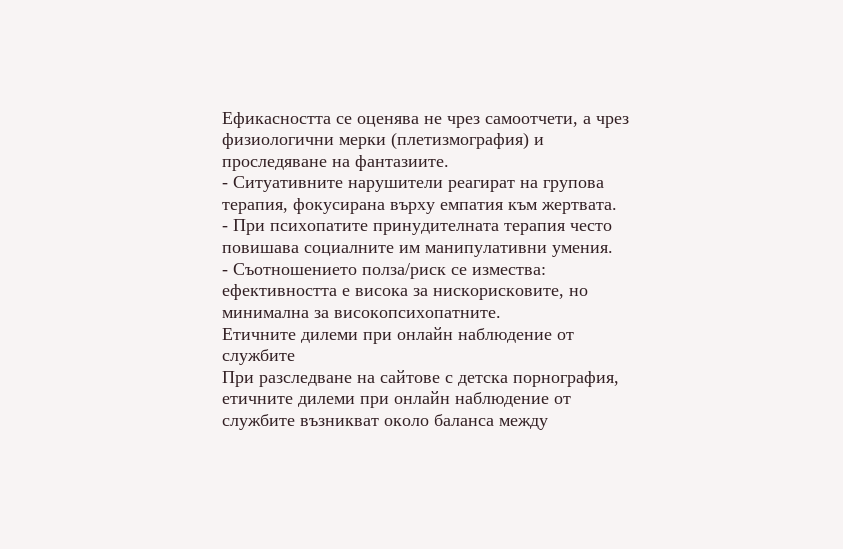Ефикасността се оценява не чрез самоотчети, а чрез физиологични мерки (плетизмография) и проследяване на фантазиите.
- Ситуативните нарушители реагират на групова терапия, фокусирана върху емпатия към жертвата.
- При психопатите принудителната терапия често повишава социалните им манипулативни умения.
- Съотношението полза/риск се измества: ефективността е висока за нискорисковите, но минимална за високопсихопатните.
Етичните дилеми при онлайн наблюдение от службите
При разследване на сайтове с детска порнография, етичните дилеми при онлайн наблюдение от службите възникват около баланса между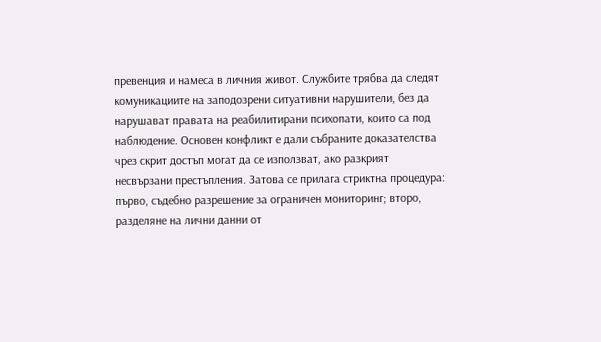превенция и намеса в личния живот. Службите трябва да следят комуникациите на заподозрени ситуативни нарушители, без да нарушават правата на реабилитирани психопати, които са под наблюдение. Основен конфликт е дали събраните доказателства чрез скрит достъп могат да се използват, ако разкрият несвързани престъпления. Затова се прилага стриктна процедура: първо, съдебно разрешение за ограничен мониторинг; второ, разделяне на лични данни от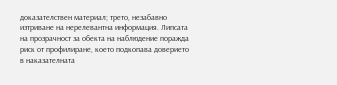доказателствен материал; трето, незабавно изтриване на нерелевантна информация. Липсата на прозрачност за обекта на наблюдение поражда риск от профилиране, което подкопава доверието в наказателната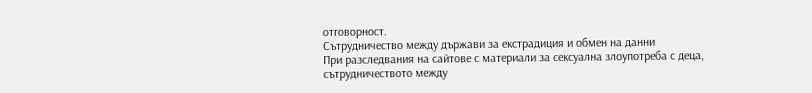отговорност.
Сътрудничество между държави за екстрадиция и обмен на данни
При разследвания на сайтове с материали за сексуална злоупотреба с деца, сътрудничеството между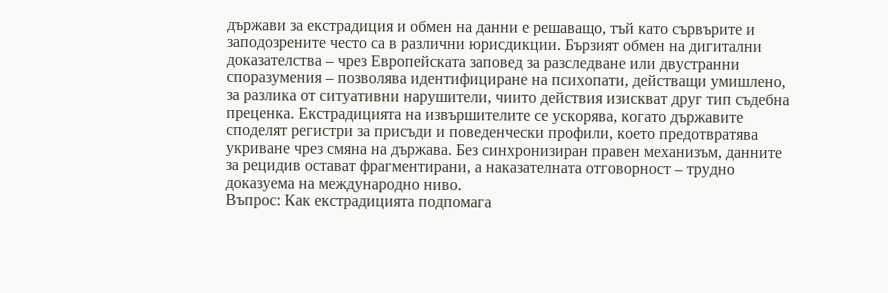държави за екстрадиция и обмен на данни е решаващо, тъй като сървърите и заподозрените често са в различни юрисдикции. Бързият обмен на дигитални доказателства – чрез Европейската заповед за разследване или двустранни споразумения – позволява идентифициране на психопати, действащи умишлено, за разлика от ситуативни нарушители, чиито действия изискват друг тип съдебна преценка. Екстрадицията на извършителите се ускорява, когато държавите споделят регистри за присъди и поведенчески профили, което предотвратява укриване чрез смяна на държава. Без синхронизиран правен механизъм, данните за рецидив остават фрагментирани, а наказателната отговорност – трудно доказуема на международно ниво.
Въпрос: Как екстрадицията подпомага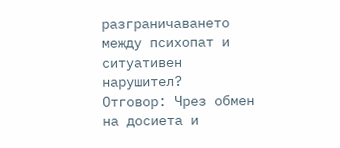разграничаването между психопат и ситуативен нарушител?
Отговор: Чрез обмен на досиета и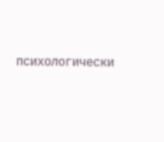психологически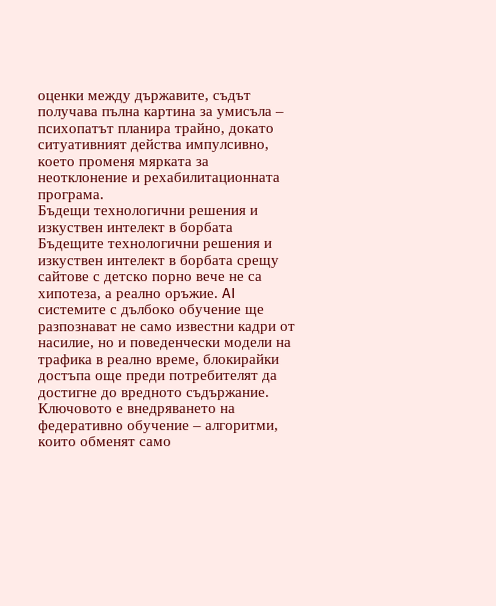оценки между държавите, съдът получава пълна картина за умисъла – психопатът планира трайно, докато ситуативният действа импулсивно, което променя мярката за неотклонение и рехабилитационната програма.
Бъдещи технологични решения и изкуствен интелект в борбата
Бъдещите технологични решения и изкуствен интелект в борбата срещу сайтове с детско порно вече не са хипотеза, а реално оръжие. AI системите с дълбоко обучение ще разпознават не само известни кадри от насилие, но и поведенчески модели на трафика в реално време, блокирайки достъпа още преди потребителят да достигне до вредното съдържание. Ключовото е внедряването на федеративно обучение – алгоритми, които обменят само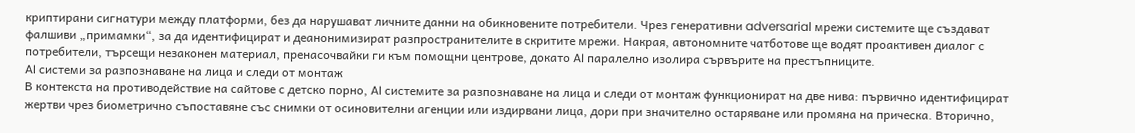криптирани сигнатури между платформи, без да нарушават личните данни на обикновените потребители. Чрез генеративни adversarial мрежи системите ще създават фалшиви „примамки“, за да идентифицират и деанонимизират разпространителите в скритите мрежи. Накрая, автономните чатботове ще водят проактивен диалог с потребители, търсещи незаконен материал, пренасочвайки ги към помощни центрове, докато AI паралелно изолира сървърите на престъпниците.
AI системи за разпознаване на лица и следи от монтаж
В контекста на противодействие на сайтове с детско порно, AI системите за разпознаване на лица и следи от монтаж функционират на две нива: първично идентифицират жертви чрез биометрично съпоставяне със снимки от осиновителни агенции или издирвани лица, дори при значително остаряване или промяна на прическа. Вторично,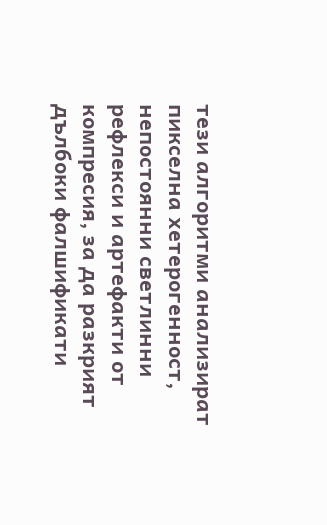тези алгоритми анализират пикселна хетерогенност, непостоянни светлинни рефлекси и артефакти от компресия, за да разкрият дълбоки фалшификати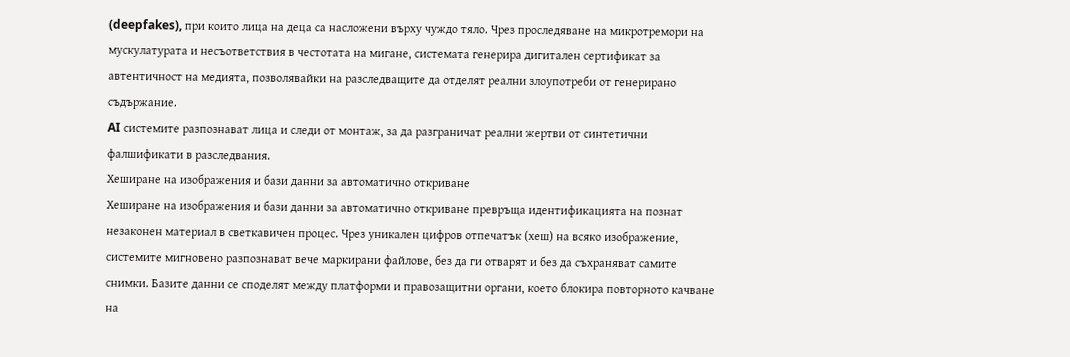(deepfakes), при които лица на деца са насложени върху чуждо тяло. Чрез проследяване на микротремори на мускулатурата и несъответствия в честотата на мигане, системата генерира дигитален сертификат за автентичност на медията, позволявайки на разследващите да отделят реални злоупотреби от генерирано съдържание.
AI системите разпознават лица и следи от монтаж, за да разграничат реални жертви от синтетични фалшификати в разследвания.
Хеширане на изображения и бази данни за автоматично откриване
Хеширане на изображения и бази данни за автоматично откриване превръща идентификацията на познат незаконен материал в светкавичен процес. Чрез уникален цифров отпечатък (хеш) на всяко изображение, системите мигновено разпознават вече маркирани файлове, без да ги отварят и без да съхраняват самите снимки. Базите данни се споделят между платформи и правозащитни органи, което блокира повторното качване на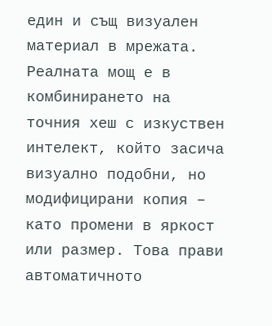един и същ визуален материал в мрежата. Реалната мощ е в комбинирането на точния хеш с изкуствен интелект, който засича визуално подобни, но модифицирани копия – като промени в яркост или размер. Това прави автоматичното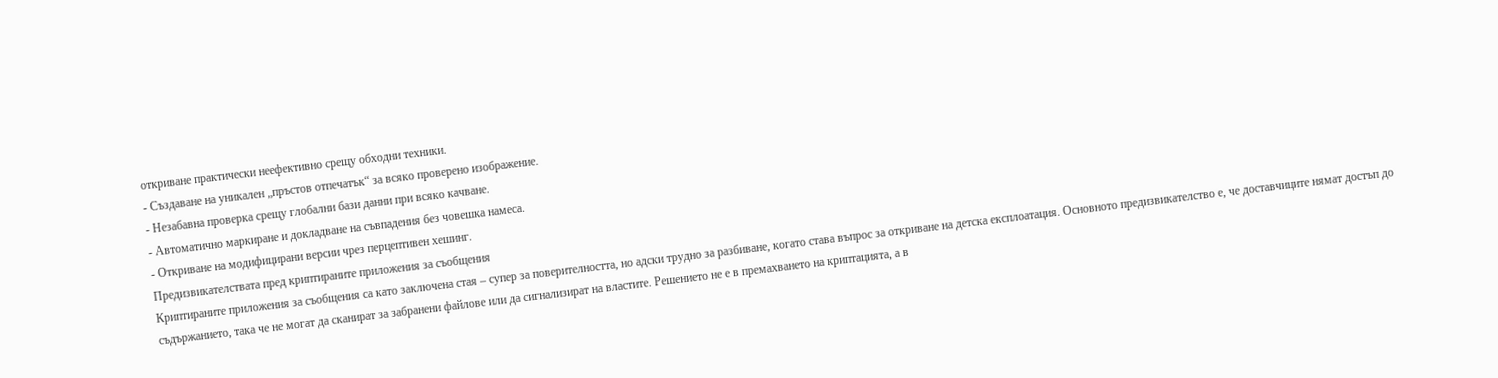откриване практически неефективно срещу обходни техники.
- Създаване на уникален „пръстов отпечатък“ за всяко проверено изображение.
- Незабавна проверка срещу глобални бази данни при всяко качване.
- Автоматично маркиране и докладване на съвпадения без човешка намеса.
- Откриване на модифицирани версии чрез перцептивен хешинг.
Предизвикателствата пред криптираните приложения за съобщения
Криптираните приложения за съобщения са като заключена стая – супер за поверителността, но адски трудно за разбиване, когато става въпрос за откриване на детска експлоатация. Основното предизвикателство е, че доставчиците нямат достъп до съдържанието, така че не могат да сканират за забранени файлове или да сигнализират на властите. Решението не е в премахването на криптацията, а в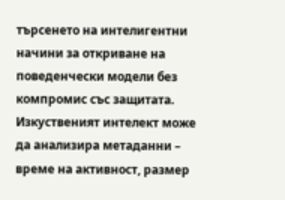търсенето на интелигентни начини за откриване на поведенчески модели без компромис със защитата. Изкуственият интелект може да анализира метаданни – време на активност, размер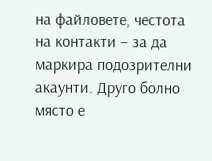на файловете, честота на контакти – за да маркира подозрителни акаунти. Друго болно място е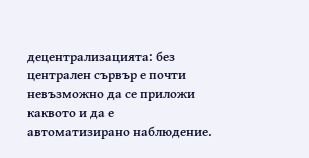децентрализацията: без централен сървър е почти невъзможно да се приложи каквото и да е автоматизирано наблюдение.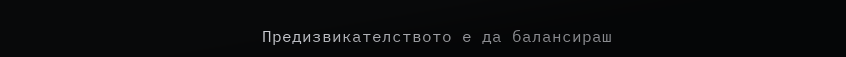Предизвикателството е да балансираш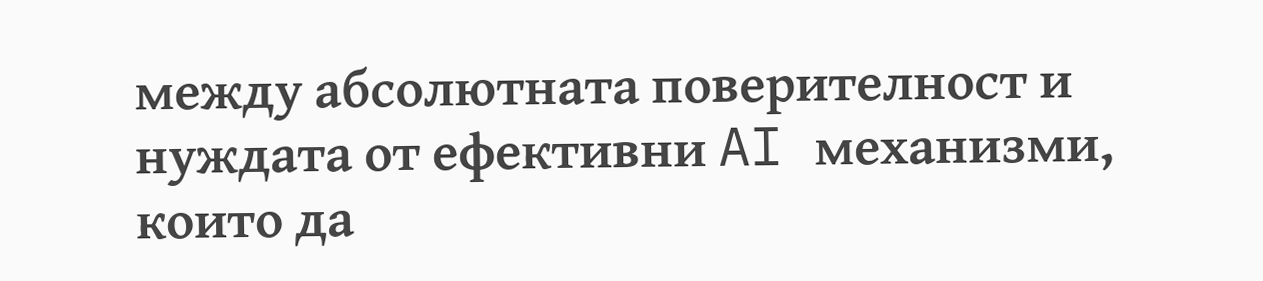между абсолютната поверителност и нуждата от ефективни AI механизми, които да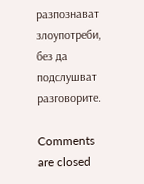разпознават злоупотреби, без да подслушват разговорите.

Comments are closed